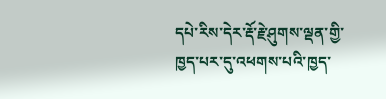དཔེ་རིས་དེར་རྡོ་རྗེ་ཤུགས་ལྡན་གྱི་ཁྱད་པར་དུ་འཕགས་པའི་ཁྱད་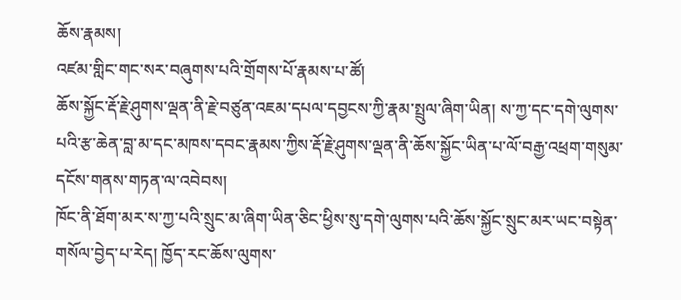ཆོས་རྣམས།
འཛམ་གླིང་གང་སར་བཞུགས་པའི་གྲོགས་པོ་རྣམས་པ་ཚོ།
ཆོས་སྐྱོང་རྡོ་རྗེ་ཤུགས་ལྡན་ནི་རྗེ་བཙུན་འཇམ་དཔལ་དབྱངས་ཀྱི་རྣམ་སྤྲུལ་ཞིག་ཡིན། ས་ཀྱ་དང་དགེ་ལུགས་པའི་རྩ་ཆེན་བླ་མ་དང་མཁས་དབང་རྣམས་ཀྱིས་རྡོ་རྗེ་ཤུགས་ལྡན་ནི་ཆོས་སྐྱོང་ཡིན་པ་ལོ་བརྒྱ་འཕྲག་གསུམ་དངོས་གནས་གཏན་ལ་འབེབས།
ཁོང་ནི་ཐོག་མར་ས་ཀྱ་པའི་སྲུང་མ་ཞིག་ཡིན་ཅིང་ཕྱིས་སུ་དགེ་ལུགས་པའི་ཆོས་སྐྱོང་སྲུང་མར་ཡང་བསྟེན་གསོལ་བྱེད་པ་རེད། ཁྱོད་རང་ཆོས་ལུགས་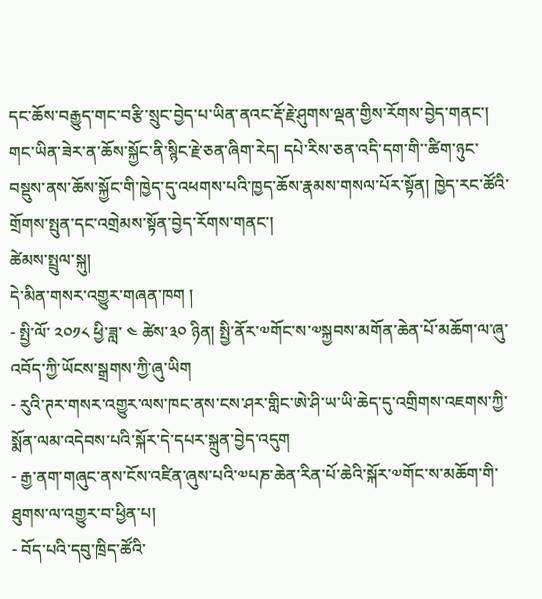དང་ཆོས་བརྒྱུད་གང་བརྩི་སྲུང་བྱེད་པ་ཡིན་ནའང་རྡོ་རྗེ་ཤུགས་ལྡན་གྱིས་རོགས་བྱེད་གནང་།
གང་ཡིན་ཟེར་ན་ཆོས་སྐྱོང་ནི་སྙིང་རྗེ་ཅན་ཞིག་རེད། དཔེ་རིས་ཅན་འདི་དག་གི་་ཚིག་ཉུང་བསྡུས་ནས་ཆོས་སྐྱོང་གི་ཁྱེད་དུ་འཕགས་པའི་ཁྱད་ཆོས་རྣམས་གསལ་པོར་སྟོན། ཁྱེད་རང་ཚོའི་གྲོགས་སྤུན་དང་འགྲེམས་སྟོན་བྱེད་རོགས་གནང་།
ཚེམས་སྤྲུལ་སྐུ།
དེ་མིན་གསར་འགྱུར་གཞན་ཁག །
- སྤྱི་ལོ་ ༢༠༡༨ ཕྱི་ཟླ་ ༤ ཚེས་༣༠ ཉིན། སྤྱི་ནོར་༧གོང་ས་༧སྐྱབས་མགོན་ཆེན་པོ་མཆོག་ལ་ཞུ་འབོད་ཀྱི་ཡོངས་སྒྲགས་ཀྱི་ཞུ་ཡིག
- རུའི་ཊར་གསར་འགྱུར་ལས་ཁང་ནས་ངས་ཤར་གླིང་ཨེ་ཤི་ཡ་ཡི་ཆེད་དུ་འགྲིགས་འཇགས་ཀྱི་སྨོན་ལམ་འདེབས་པའི་སྐོར་དེ་དཔར་སྐྲུན་བྱེད་འདུག
- རྒྱ་ནག་གཞུང་ནས་ངོས་འཛིན་ཞུས་པའི་༧པཎ་ཆེན་རིན་པོ་ཆེའི་སྐོར་༧གོང་ས་མཆོག་གི་ཐུགས་ལ་འགྱུར་བ་ཕྱིན་པ།
- བོད་པའི་དབུ་ཁྲིད་ཚོའི་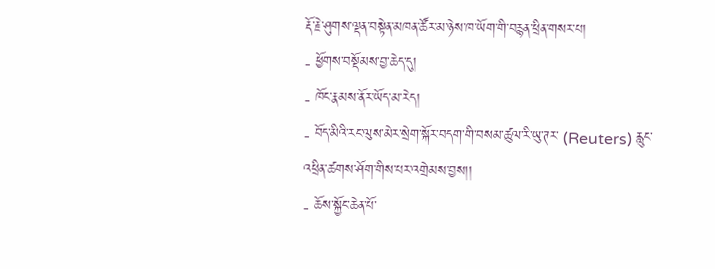རྡོ་རྗེ་ཤུགས་ལྡན་བསྟེན་མཁན་ཚོར་མ་ཉེས་ཁ་ཡོག་གི་བརྙན་ཕྲིན་གསར་པ།
- ཕྱོགས་བསྡོམས་བྱ་ཆེད་དུ།
- ཁོང་རྣམས་ནོར་ཡོད་མ་རེད།
- བོད་མིའི་རང་ལུས་མེར་སྲེག་སྐོར་བདག་གི་བསམ་ཚུལ་རི་ཡུ་ཊར་ (Reuters) རླུང་འཕྲིན་ཚགས་ཤོག་གིས་པར་འགྲེམས་བྱས།།
- ཆོས་སྐྱོང་ཆེན་པོ་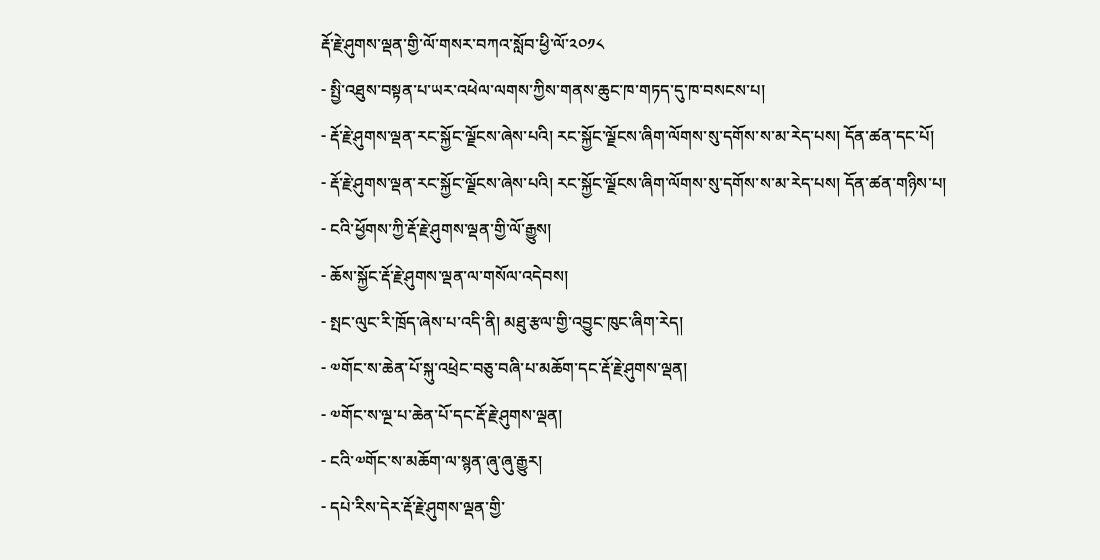རྡོ་རྗེ་ཤུགས་ལྡན་གྱི་ལོ་གསར་བཀའ་སློབ་ཕྱི་ལོ་༢༠༡༨
- སྤྱི་འཐུས་བསྟན་པ་ཡར་འཕེལ་ལགས་ཀྱིས་གནས་ཆུང་ཁ་གཏད་དུ་ཁ་བསངས་པ།
- རྡོ་རྗེ་ཤུགས་ལྡན་རང་སྐྱོང་ལྗོངས་ཞེས་པའི། རང་སྐྱོང་ལྗོངས་ཞིག་ལོགས་སུ་དགོས་ས་མ་རེད་པས། དོན་ཚན་དང་པོ།
- རྡོ་རྗེ་ཤུགས་ལྡན་རང་སྐྱོང་ལྗོངས་ཞེས་པའི། རང་སྐྱོང་ལྗོངས་ཞིག་ལོགས་སུ་དགོས་ས་མ་རེད་པས། དོན་ཚན་གཉིས་པ།
- ངའི་ཕྱོགས་ཀྱི་རྡོ་རྗེ་ཤུགས་ལྡན་གྱི་ལོ་རྒྱུས།
- ཆོས་སྐྱོང་རྡོ་རྗེ་ཤུགས་ལྡན་ལ་གསོལ་འདེབས།
- སྤང་ལུང་རི་ཁྲོད་ཞེས་པ་འདི་ནི། མཐུ་རྩལ་གྱི་འབྱུང་ཁུང་ཞིག་རེད།
- ༧གོང་ས་ཆེན་པོ་སྐུ་འཕྲེང་བཅུ་བཞི་པ་མཆོག་དང་རྡོ་རྗེ་ཤུགས་ལྡན།
- ༧གོང་ས་ལྔ་པ་ཆེན་པོ་དང་རྡོ་རྗེ་ཤུགས་ལྡན།
- ངའི་༧གོང་ས་མཆོག་ལ་སྙན་ཞུ་ཞུ་རྒྱུར།
- དཔེ་རིས་དེར་རྡོ་རྗེ་ཤུགས་ལྡན་གྱི་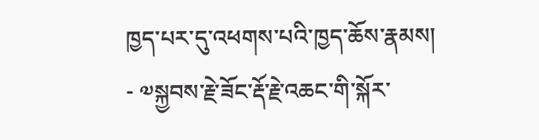ཁྱད་པར་དུ་འཕགས་པའི་ཁྱད་ཆོས་རྣམས།
- ༧སྐྱབས་རྗེ་ཟོང་རྡོ་རྗེ་འཆང་གི་སྐོར་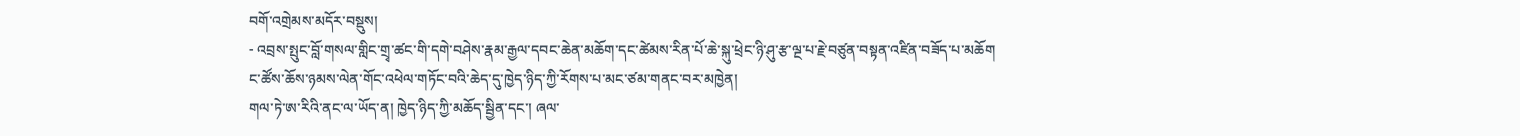བགོ་འགྲེམས་མདོར་བསྡུས།
- འབྲས་སྤུང་བློ་གསལ་གླིང་གྲྭ་ཚང་གི་དགེ་བཤེས་རྣམ་རྒྱལ་དབང་ཆེན་མཆོག་དང་ཚེམས་རིན་པོ་ཆེ་སྐུ་ཕྲེང་ཉི་ཤུ་རྩ་ལྔ་པ་རྗེ་བཙུན་བསྟན་འཛིན་བཟོད་པ་མཆོག
ང་ཚོས་ཆོས་ཉམས་ལེན་གོང་འཕེལ་གཏོང་བའི་ཆེད་དུ་ཁྱེད་ཉིད་ཀྱི་རོགས་པ་མང་ཙམ་གནང་བར་མཁྱེན།
གལ་ཏེ་ཨ་རིའི་ནང་ལ་ཡོད་ན། ཁྱེད་ཉིད་ཀྱི་མཆོད་སྦྱིན་དང་། ཞལ་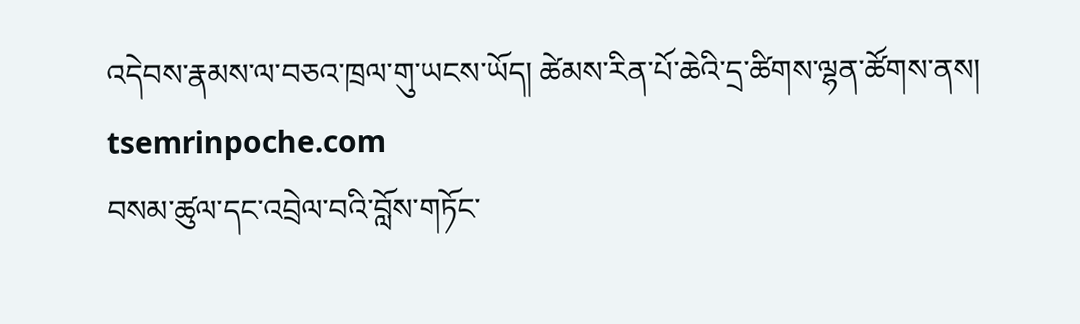འདེབས་རྣམས་ལ་བཅའ་ཁྲལ་གུ་ཡངས་ཡོད། ཚེམས་རིན་པོ་ཆེའི་དྲ་ཚིགས་ལྷན་ཚོགས་ནས། tsemrinpoche.com
བསམ་ཚུལ་དང་འབྲེལ་བའི་བློས་གཏོང་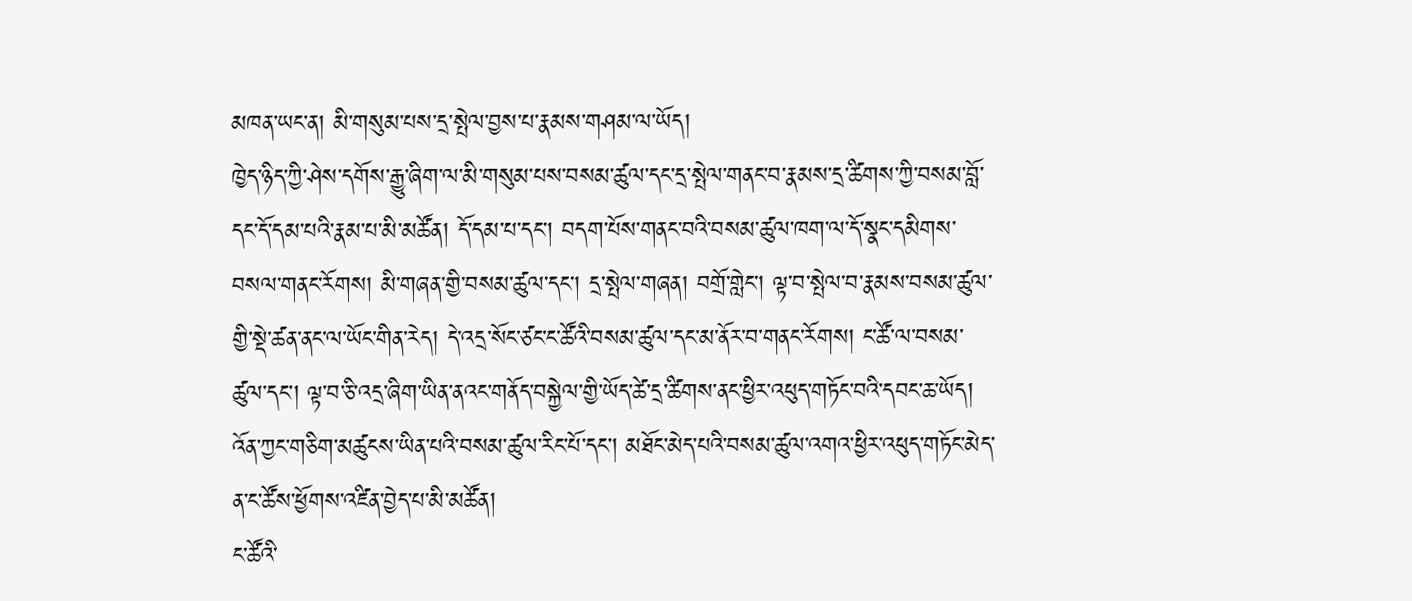མཁན་ཡང་ན། མི་གསུམ་པས་དྲ་སྤེལ་བྱས་པ་རྣམས་གཤམ་ལ་ཡོད།
ཁྱེད་ཉིད་ཀྱི་ཤེས་དགོས་རྒྱུ་ཞིག་ལ་མི་གསུམ་པས་བསམ་ཚུལ་དང་དྲ་སྤེལ་གནང་བ་རྣམས་དྲ་ཚིགས་ཀྱི་བསམ་བློ་དང་དོ་དམ་པའི་རྣམ་པ་མི་མཚོན། དོ་དམ་པ་དང་། བདག་པོས་གནང་བའི་བསམ་ཚུལ་ཁག་ལ་དོ་སྣང་དམིགས་བསལ་གནང་རོགས། མི་གཞན་གྱི་བསམ་ཚུལ་དང་། དྲ་སྤེལ་གཞན། བགྲོ་གླེང་། ལྟ་བ་སྤེལ་བ་རྣམས་བསམ་ཚུལ་གྱི་སྡེ་ཚན་ནང་ལ་ཡོང་གིན་རེད། དེ་འདྲ་སོང་ཙང་ང་ཚོའི་བསམ་ཚུལ་དང་མ་ནོར་བ་གནང་རོགས། ང་ཚོ་ལ་བསམ་ཚུལ་དང་། ལྟ་བ་ཅི་འདྲ་ཞིག་ཡིན་ནའང་གནོད་བསྐྱེལ་གྱི་ཡོད་ཚེ་དྲ་ཚིགས་ནང་ཕྱིར་འཕུད་གཏོང་བའི་དབང་ཆ་ཡོད། འོན་ཀྱང་གཅིག་མཚུངས་ཡིན་པའི་བསམ་ཚུལ་རིང་པོ་དང་། མཐོང་མེད་པའི་བསམ་ཚུལ་འགའ་ཕྱིར་འཕུད་གཏོང་མེད་ན་ང་ཚོས་ཕྱོགས་འཛིན་བྱེད་པ་མི་མཚོན།
ང་ཚོའི་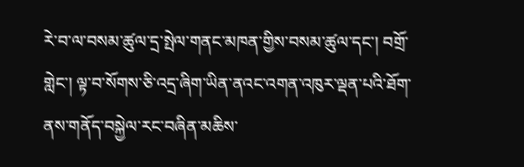རེ་བ་ལ་བསམ་ཚུལ་དྲ་སྤེལ་གནང་མཁན་གྱིས་བསམ་ཚུལ་དང་། བགྲོ་གླེང་། ལྟ་བ་སོགས་ཅི་འདྲ་ཞིག་ཡིན་ནའང་འགན་འཁུར་ལྡན་པའི་ཐོག་ནས་གནོད་བསྐྱེལ་རང་བཞིན་མཆིས་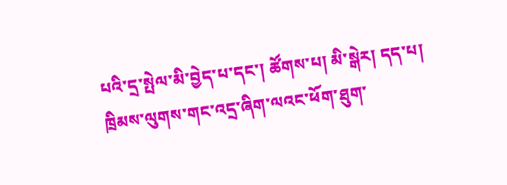པའི་དྲ་སྤེལ་མི་བྱེད་པ་དང་། ཚོགས་པ། མི་སྒེར། དད་པ། ཁྲིམས་ལུགས་གང་འདྲ་ཞིག་ལའང་ཕོག་ཐུག་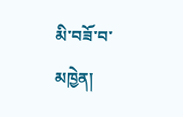མི་བཟོ་བ་མཁྱེན།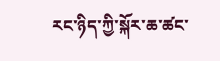རང་ཉིད་ཀྱི་སྐོར་ཆ་ཚང་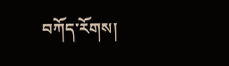བཀོད་རོགས།